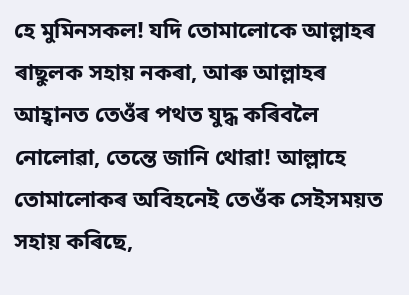হে মুমিনসকল! যদি তোমালোকে আল্লাহৰ ৰাছুলক সহায় নকৰা, আৰু আল্লাহৰ আহ্বানত তেওঁৰ পথত যুদ্ধ কৰিবলৈ নোলোৱা, তেন্তে জানি থোৱা! আল্লাহে তোমালোকৰ অবিহনেই তেওঁক সেইসময়ত সহায় কৰিছে,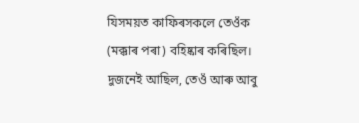যিসময়ত কাফিৰসকলে তেওঁক (মক্কাৰ পৰা) বহিষ্কাৰ কৰিছিল। দুজনেই আছিল, তেওঁ আৰু আবু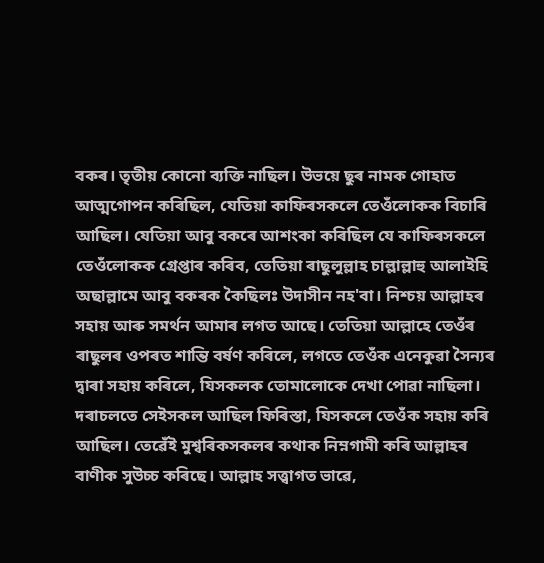বকৰ। তৃতীয় কোনো ব্যক্তি নাছিল। উভয়ে ছুৰ নামক গোহাত আত্মগোপন কৰিছিল, যেতিয়া কাফিৰসকলে তেওঁলোকক বিচাৰি আছিল। যেতিয়া আবু বকৰে আশংকা কৰিছিল যে কাফিৰসকলে তেওঁলোকক গ্ৰেপ্তাৰ কৰিব, তেতিয়া ৰাছুলুল্লাহ চাল্লাল্লাহু আলাইহি অছাল্লামে আবু বকৰক কৈছিলঃ উদাসীন নহ'বা। নিশ্চয় আল্লাহৰ সহায় আৰু সমৰ্থন আমাৰ লগত আছে। তেতিয়া আল্লাহে তেওঁৰ ৰাছুলৰ ওপৰত শান্তি বৰ্ষণ কৰিলে, লগতে তেওঁক এনেকুৱা সৈন্যৰ দ্বাৰা সহায় কৰিলে, যিসকলক তোমালোকে দেখা পোৱা নাছিলা। দৰাচলতে সেইসকল আছিল ফিৰিস্তা, যিসকলে তেওঁক সহায় কৰি আছিল। তেৱেঁই মুশ্বৰিকসকলৰ কথাক নিম্নগামী কৰি আল্লাহৰ বাণীক সুউচ্চ কৰিছে। আল্লাহ সত্ত্বাগত ভাৱে,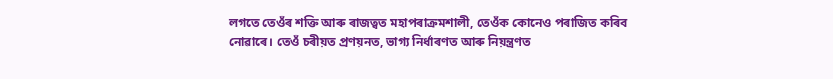লগতে তেওঁৰ শক্তি আৰু ৰাজত্বত মহাপৰাক্ৰমশালী, তেওঁক কোনেও পৰাজিত কৰিব নোৱাৰে। তেওঁ চৰীয়ত প্ৰণয়নত, ভাগ্য নিৰ্ধাৰণত আৰু নিয়ন্ত্ৰণত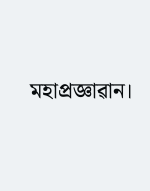মহাপ্ৰজ্ঞাৱান।